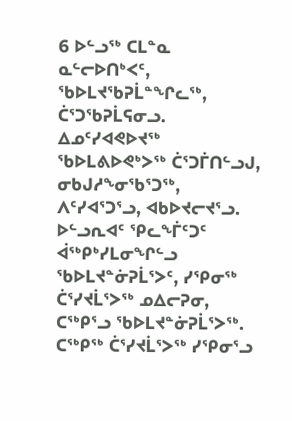6 ᐅᓪᓗᖅ ᑕᒪᓐᓇ ᓇᓪᓕᐅᑎᒃᐸᑦ, ᖃᐅᒪᔪᖃᕈᒫᓐᖏᓚᖅ, ᑖᕐᑐᖃᕈᒫᕋᓂᓗ.
ᐃᓄᑦᓯᐊᕙᐅᔪᖅ ᖃᐅᒪᕕᐅᕙᒃᐳᖅ ᑖᕐᑐᒦᑎᓪᓗᒍ, ᓂᑲᒍᓱᖕᓂᖃᕐᑐᖅ, ᐱᑦᓯᐊᕐᑐᕐᓗ, ᐊᑲᐅᔪᓕᔪᕐᓗ.
ᐅᓪᓗᕆᐊᑦ ᕿᓚᖕᒦᑦᑐᑦ ᐋᖅᑭᒃᓯᒪᓂᖏᓪᓗ ᖃᐅᒪᔪᓐᓃᕈᒫᕐᐳᑦ, ᓯᕿᓂᖅ ᑖᕐᓯᔪᒫᕐᐳᖅ ᓄᐃᓕᕈᓂ, ᑕᖅᑭᕐᓗ ᖃᐅᒪᔪᓐᓃᕈᒫᕐᐳᖅ.
ᑕᖅᑭᖅ ᑖᕐᓯᔪᒫᕐᐳᖅ ᓯᕿᓂᕐᓗ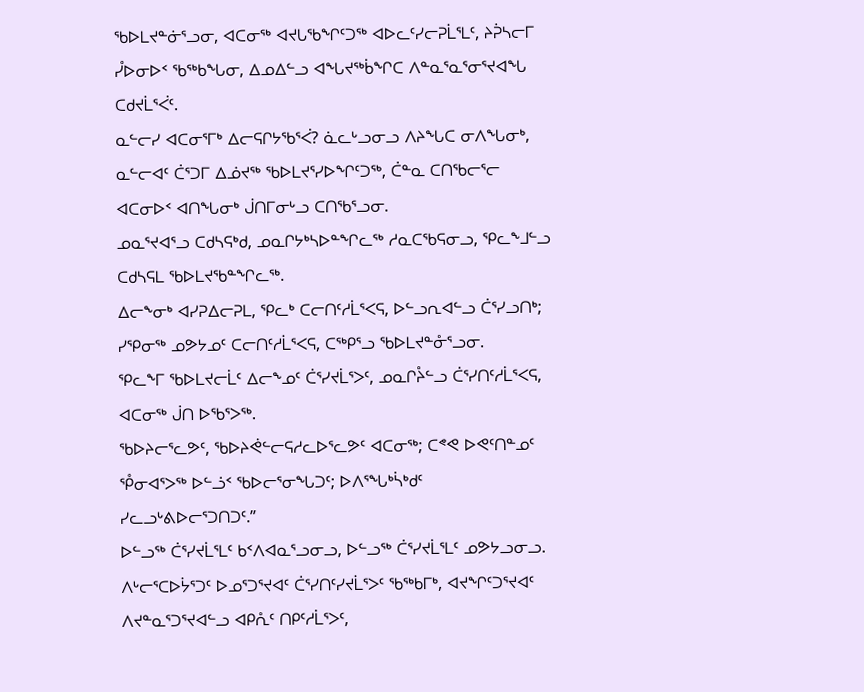ᖃᐅᒪᔪᓐᓃᕐᓗᓂ, ᐊᑕᓂᖅ ᐊᔪᒐᖃᖏᑦᑐᖅ ᐊᐅᓚᑦᓯᓕᕈᒫᕐᒪᑦ, ᔨᕉᓴᓕᒥ ᓮᐅᓂᐅᑉ ᖃᖅᑲᖓᓂ, ᐃᓄᐃᓪᓗ ᐊᖓᔪᖅᑳᖏᑕ ᐱᓐᓇᕐᓇᕐᓂᕐᔪᐊᖓ ᑕᑯᔪᒫᕐᐹᑦ.
ᓇᓪᓕᓯ ᐊᑕᓂᕐᒥᒃ ᐃᓕᕋᒋᔭᖃᕐᐹ? ᓈᓚᒡᓗᓂᓗ ᐱᔨᖓᑕ ᓂᐱᖓᓂᒃ, ᓇᓪᓕᐊᑦ ᑖᕐᑐᒥ ᐃᓅᔪᖅ ᖃᐅᒪᔪᕐᓯᐅᖏᑦᑐᖅ, ᑖᓐᓇ ᑕᑎᖃᓕᕐᓕ ᐊᑕᓂᐅᑉ ᐊᑎᖓᓂᒃ ᒎᑎᒥᓂᒡᓗ ᑕᑎᖃᕐᓗᓂ.
ᓄᓇᕐᔪᐊᕐᓗ ᑕᑯᓴᕋᒃᑯ, ᓄᓇᒋᔭᒃᓴᐅᓐᖏᓚᖅ ᓱᓇᑕᖃᕋᓂᓗ, ᕿᓚᖕᒧᓪᓗ ᑕᑯᓴᕋᒪ ᖃᐅᒪᔪᖃᓐᖏᓚᖅ.
ᐃᓕᖕᓂᒃ ᐊᓯᕈᐃᓕᕈᒪ, ᕿᓚᒃ ᑕᓕᑎᑦᓱᒫᕐᐸᕋ, ᐅᓪᓗᕆᐊᓪᓗ ᑖᕐᓯᓗᑎᒃ; ᓯᕿᓂᖅ ᓄᕗᔭᓄᑦ ᑕᓕᑎᑦᓱᒫᕐᐸᕋ, ᑕᖅᑭᕐᓗ ᖃᐅᒪᔪᓐᓁᕐᓗᓂ.
ᕿᓚᖕᒥ ᖃᐅᒪᔪᓕᒫᑦ ᐃᓕᖕᓄᑦ ᑖᕐᓯᔪᒫᕐᐳᑦ, ᓄᓇᒋᔧᓪᓗ ᑖᕐᓯᑎᑦᓱᒫᕐᐸᕋ, ᐊᑕᓂᖅ ᒎᑎ ᐅᖃᕐᐳᖅ.
ᖃᐅᔨᓕᕐᓚᕗᑦ, ᖃᐅᔨᕚᓪᓕᕋᓱᓚᐅᕐᓚᕗᑦ ᐊᑕᓂᖅ; ᑕᕝᕙ ᐅᕙᑦᑎᓐᓄᑦ ᕾᓂᐊᕐᐳᖅ ᐅᓪᓘᑉ ᖃᐅᓕᕐᓂᖓᑐᑦ; ᐅᐱᕐᖓᒃᓵᒃᑯᑦ ᓯᓚᓗᒡᕕᐅᓕᕐᑐᑎᑐᑦ.”
ᐅᓪᓗᖅ ᑖᕐᓯᔪᒫᕐᒪᑦ ᑲᑉᐱᐊᓇᕐᓗᓂᓗ, ᐅᓪᓗᖅ ᑖᕐᓯᔪᒫᕐᒪᑦ ᓄᕗᔭᓗᓂᓗ. ᐱᒡᓕᕐᑕᐅᔮᕐᑐᑦ ᐅᓄᕐᑐᕐᔪᐊᑦ ᑖᕐᓯᑎᑦᓯᔪᒫᕐᐳᑦ ᖃᖅᑲᒥᒃ, ᐊᔪᖏᑦᑐᕐᔪᐊᑦ ᐱᔪᓐᓇᕐᑐᕐᔪᐊᓪᓗ ᐊᑭᕅᑦ ᑎᑭᑦᓱᒫᕐᐳᑦ,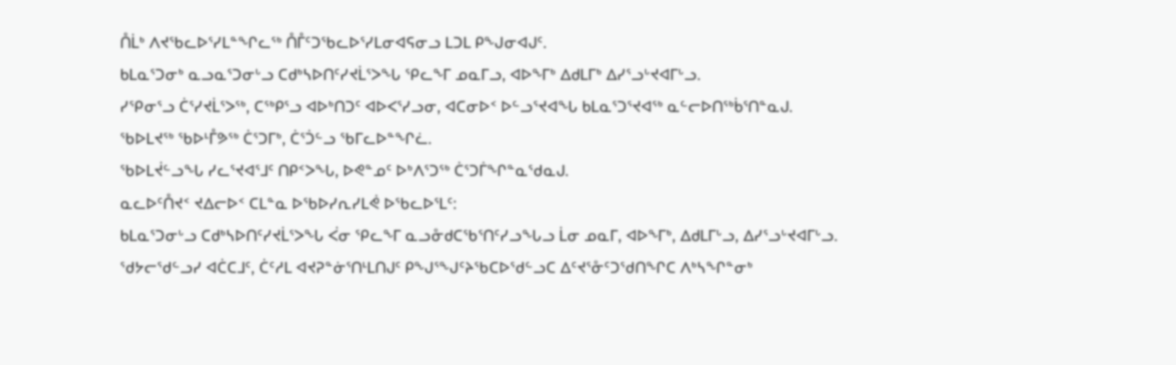ᑍᒫᒃ ᐱᔪᖃᓚᐅᕐᓯᒪᓐᖏᓚᖅ ᑍᒤᑦᑐᖃᓚᐅᕐᓯᒪᓂᐊᕋᓂᓗ ᒪᑐᒪ ᑭᖑᓂᐊᒍᑦ.
ᑲᒪᓇᕐᑐᓂᒃ ᓇᓗᓇᕐᑐᓂᒡᓗ ᑕᑯᒃᓴᐅᑎᑦᓯᔪᒫᕐᐳᖓ ᕿᓚᖕᒥ ᓄᓇᒥᓗ, ᐊᐅᖕᒥᒃ ᐃᑯᒪᒥᒃ ᐃᓯᕐᓗᒡᔪᐊᒥᒡᓗ.
ᓯᕿᓂᕐᓗ ᑖᕐᓯᔪᒫᕐᐳᖅ, ᑕᖅᑭᕐᓗ ᐊᐅᒃᑎᑐᑦ ᐊᐅᐸᕐᓯᓗᓂ, ᐊᑕᓂᐅᑉ ᐅᓪᓗᕐᔪᐊᖓ ᑲᒪᓇᕐᑐᕐᔪᐊᖅ ᓇᓪᓕᐅᑎᖅᑳᕐᑎᓐᓇᒍ.
ᖃᐅᒪᔪᖅ ᖃᐅᒻᒤᕗᖅ ᑖᕐᑐᒥᒃ, ᑖᕐᑑᓪᓗ ᖃᒥᓚᐅᓐᖏᓛ.
ᖃᐅᒪᔫᓪᓗᖓ ᓯᓚᕐᔪᐊᕐᒧᑦ ᑎᑭᑉᐳᖓ, ᐅᕙᓐᓄᑦ ᐅᒃᐱᕐᑐᖅ ᑖᕐᑐᒦᖏᓐᓇᖁᓇᒍ.
ᓇᓚᐅᑦᑍᔪᑉ ᔪᐃᓕᐅᑉ ᑕᒪᓐᓇ ᐅᖃᐅᓯᕆᓯᒪᕚ ᐅᖃᓚᐅᕐᒪᑦ:
ᑲᒪᓇᕐᑐᓂᒡᓗ ᑕᑯᒃᓴᐅᑎᑦᓯᔪᒫᕐᐳᖓ ᐹᓂ ᕿᓚᖕᒥ ᓇᓗᓁᑯᑕᖃᕐᑎᑦᓯᓗᖓᓗ ᒫᓂ ᓄᓇᒥ, ᐊᐅᖕᒥᒃ, ᐃᑯᒪᒥᒡᓗ, ᐃᓯᕐᓗᒡᔪᐊᒥᒡᓗ.
ᖁᔭᓕᖁᓪᓗᓯ ᐊᑖᑕᒧᑦ, ᑖᑦᓱᒪ ᐊᔪᕈᓐᓃᕐᑎᒻᒪᑎᒍᑦ ᑭᖑᕐᖑᑦᔨᖃᑕᐅᖁᓪᓗᑕ ᐃᑦᔪᕐᓁᑦᑐᖁᑎᖏᑕ ᐱᒃᓴᖏᓐᓂᒃ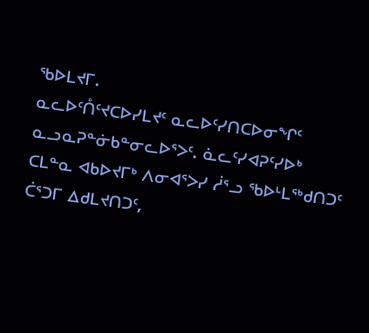ᖃᐅᒪᔪᒥ.
ᓇᓚᐅᑦᑍᑦᔪᑕᐅᓯᒪᔪᑦ ᓇᓚᐅᑦᓯᑎᑕᐅᓂᖏᑦ ᓇᓗᓇᕈᓐᓃᑲᓐᓂᓚᐅᕐᐳᑦ. ᓈᓚᑦᓯᐊᕈᑦᓯᐅᒃ ᑕᒪᓐᓇ ᐊᑲᐅᔪᒥᒃ ᐱᓂᐊᕐᐳᓯ ᓲᕐᓗ ᖃᐅᒻᒪᖅᑯᑎᑐᑦ ᑖᕐᑐᒥ ᐃᑯᒪᔪᑎᑐᑦ,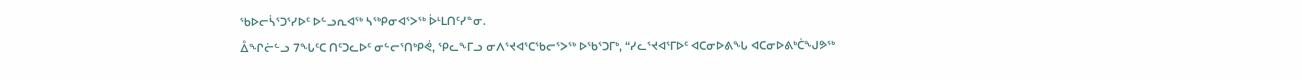ᖃᐅᓕᓵᕐᑐᕐᓯᐅᑦ ᐅᓪᓗᕆᐊᖅ ᓴᖅᑭᓂᐊᕐᐳᖅ ᐆᒻᒪᑎᑦᓯᓐᓂ.
ᐂᖏᓖᓪᓗ 7ᖓᑦᑕ ᑎᑦᑐᓚᐅᑦ ᓂᓪᓕᕐᑎᒃᑭᕚ, ᕿᓚᖕᒥᓗ ᓂᐱᕐᔪᐊᕐᑕᖃᓕᕐᐳᖅ ᐅᖃᕐᑐᒥᒃ, “ᓯᓚᕐᔪᐊᕐᒥᐅᑦ ᐊᑕᓂᐅᕕᖓ ᐊᑕᓂᐅᕕᒃᑖᖑᕗᖅ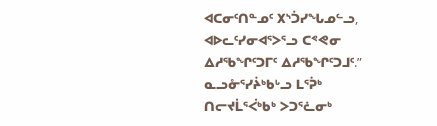ᐊᑕᓂᑦᑎᓐᓄᑦ ᙭ᔅᑑᓯᖓᓄᓪᓗ, ᐊᐅᓚᑦᓯᓂᐊᕐᐳᕐᓗ ᑕᕝᕙᓂ ᐃᓱᖃᖏᑦᑐᒥᑦ ᐃᓱᖃᖏᑦᑐᒧᑦ.”
ᓇᓗᓁᕐᓯᔩᒃᑲᒡᓗ ᒪᕐᕉᒃ ᑎᓕᔪᒫᕐᐹᒃᑲᒃ ᐳᑐᕐᓛᓂᒃ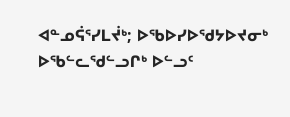ᐊᓐᓄᕌᕐᓯᒪᔫᒃ; ᐅᖃᐅᓯᐅᖁᔭᐅᔪᓂᒃ ᐅᖃᓪᓚᖁᓪᓗᒋᒃ ᐅᓪᓗᑦ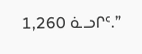1,260 ᓈᓗᒋᑦ.”